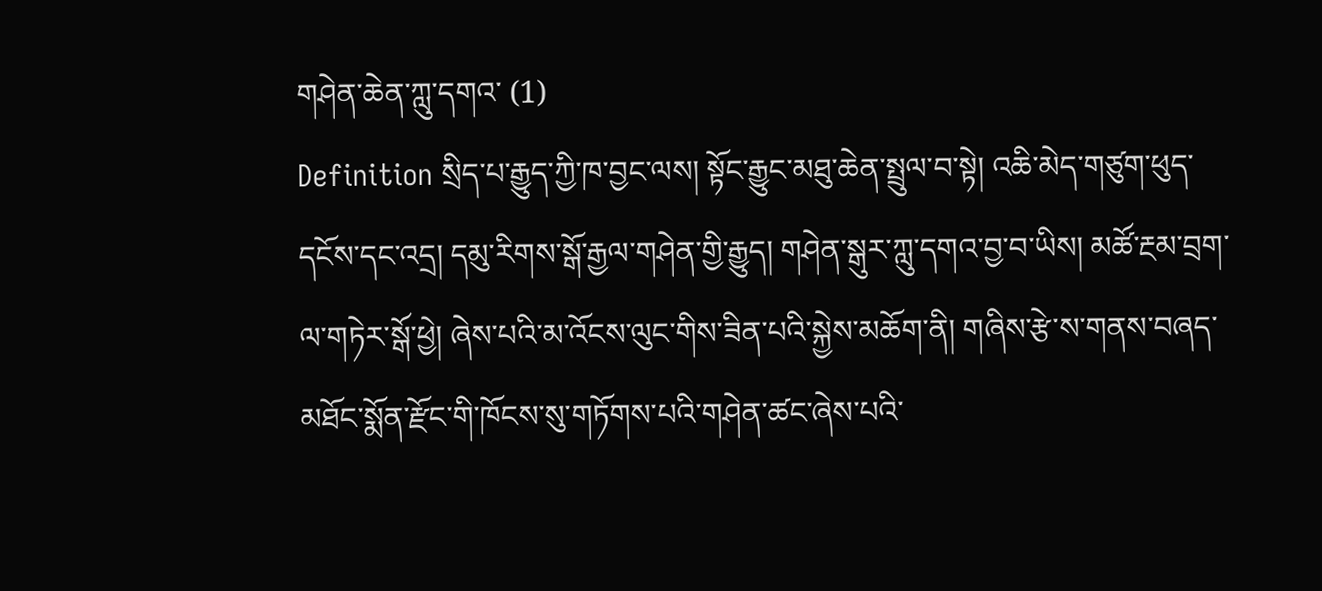གཤེན་ཆེན་ཀླུ་དགའ་ (1)
Definition སྲིད་པ་རྒྱུད་ཀྱི་ཁ་བྱང་ལས། སྟོང་རྒྱུང་མཐུ་ཆེན་སྤྲུལ་བ་སྟེ། འཆི་མེད་གཙུག་ཕུད་དངོས་དང་འདྲ། དམུ་རིགས་སྒོ་རྒྱལ་གཤེན་གྱི་རྒྱུད། གཤེན་སྒུར་ཀླུ་དགའ་བྱ་བ་ཡིས། མཚོ་རྔམ་བྲག་ལ་གཏེར་སྒོ་ཕྱེ། ཞེས་པའི་མ་འོངས་ལུང་གིས་ཟིན་པའི་སྐྱེས་མཆོག་ནི། གཞིས་རྩེ་ས་གནས་བཞད་མཐོང་སྨོན་རྫོང་གི་ཁོངས་སུ་གཏོགས་པའི་གཤེན་ཚང་ཞེས་པའི་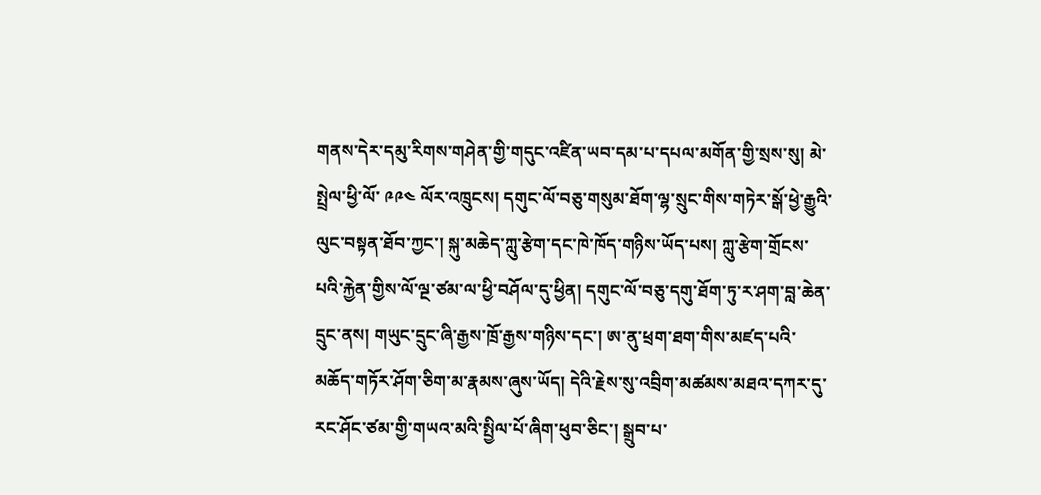གནས་དེར་དམུ་རིགས་གཤེན་གྱི་གདུང་འཛིན་ཡབ་དམ་པ་དཔལ་མགོན་གྱི་སྲས་སུ། མེ་སྤྲེལ་ཕྱི་ལོ་ ༩༩༤ ལོར་འཁྲུངས། དགུང་ལོ་བཅུ་གསུམ་ཐོག་ལྷ་སྲུང་གིས་གཏེར་སྒོ་ཕྱེ་རྒྱུའི་ལུང་བསྟན་ཐོབ་ཀྱང་། སྐུ་མཆེད་ཀླུ་རྩེག་དང་ཁེ་ཁོད་གཉིས་ཡོད་པས། ཀླུ་རྩེག་གྲོངས་པའི་རྐྱེན་གྱིས་ལོ་ལྔ་ཙམ་ལ་ཕྱི་བཤོལ་དུ་ཕྱིན། དགུང་ལོ་བཅུ་དགུ་ཐོག་ཏུ་ར་ཤག་བླ་ཆེན་དྲུང་ནས། གཡུང་དྲུང་ཞི་རྒྱས་ཁྲོ་རྒྱས་གཉིས་དང་། ཨ་ནུ་ཕྲག་ཐག་གིས་མཛད་པའི་མཆོད་གཏོར་ཤོག་ཅིག་མ་རྣམས་ཞུས་ཡོད། དེའི་རྗེས་སུ་འབྲིག་མཚམས་མཐའ་དཀར་དུ་རང་ཤོང་ཙམ་གྱི་གཡའ་མའི་སྤྱིལ་པོ་ཞིག་ཕུབ་ཅིང་། སྒྲུབ་པ་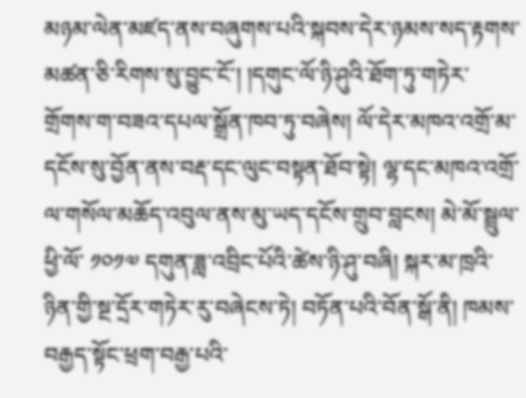མཉམ་ལེན་མཛད་ནས་བཞུགས་པའི་སྐབས་དེར་ཉམས་སད་རྟགས་མཚན་ཅི་རིགས་སུ་བྱུང་ངོ་། །དགུང་ལོ་ཉི་ཤུའི་ཐོག་ཏུ་གཏེར་གྲོགས་ག་བཟའ་དཔལ་སྒྲོན་ཁབ་ཏུ་བཞེས། ལོ་དེར་མཁའ་འགྲོ་མ་དངོས་སུ་བྱོན་ནས་བརྡ་དང་ལུང་བསྟན་ཐོབ་སྟེ། ལྷ་དང་མཁའ་འགྲོ་ལ་གསོལ་མཆོད་འབུལ་ནས་མུ་ཡད་དངོས་གྲུབ་བླངས། མེ་མོ་སྦྲུལ་ཕྱི་ལོ་ ༡༠༡༧ དགུན་ཟླ་འབྲིང་པོའི་ཚེས་ཉི་ཤུ་བཞི། སྐར་མ་ཁྲའི་ཉིན་གྱི་སྔ་དྲོར་གཏེར་རུ་བཞེངས་ཏེ། བཏོན་པའི་བོན་སྒོ་ནི། ཁམས་བརྒྱད་སྟོང་ཕྲག་བརྒྱ་པའི་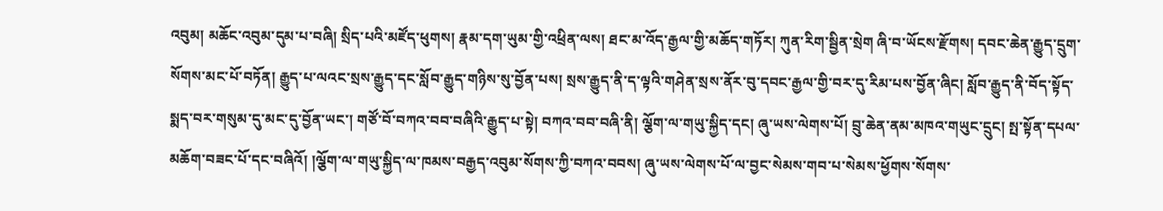འབུམ། མཆོང་འབུམ་དུམ་པ་བཞི། སྲིད་པའི་མཛོད་ཕུགས། རྣམ་དག་ཡུམ་གྱི་འཕྲིན་ལས། ཐང་མ་འོད་རྒྱལ་གྱི་མཆོད་གཏོར། ཀུན་རིག་སྦྱིན་སྲེག ཞི་བ་ཡོངས་རྫོགས། དབང་ཆེན་རྒྱུད་དྲུག་སོགས་མང་པོ་བཏོན། རྒྱུད་པ་ལའང་སྲས་རྒྱུད་དང་སློབ་རྒྱུད་གཉིས་སུ་བྱོན་པས། སྲས་རྒྱུད་ནི་ད་ལྟའི་གཤེན་སྲས་ནོར་བུ་དབང་རྒྱལ་གྱི་བར་དུ་རིམ་པས་བྱོན་ཞིང། སློབ་རྒྱུད་ནི་བོད་སྟོད་སྨད་བར་གསུམ་དུ་མང་དུ་བྱོན་ཡང་། གཙོ་བོ་བཀའ་བབ་བཞིའི་རྒྱུད་པ་སྟེ། བཀའ་བབ་བཞི་ནི། ལྕོག་ལ་གཡུ་སྐྱིད་དང། ཞུ་ཡས་ལེགས་པོ། བྲུ་ཆེན་ནམ་མཁའ་གཡུང་དྲུང། སྤ་སྟོན་དཔལ་མཆོག་བཟང་པོ་དང་བཞིའོ། །ལྕོག་ལ་གཡུ་སྐྱིད་ལ་ཁམས་བརྒྱད་འབུམ་སོགས་ཀྱི་བཀའ་བབས། ཞུ་ཡས་ལེགས་པོ་ལ་བྱང་སེམས་གབ་པ་སེམས་ཕྱོགས་སོགས་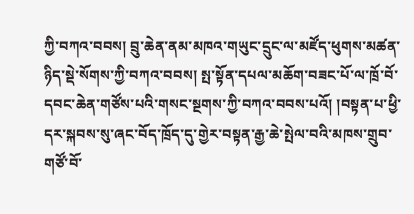ཀྱི་བཀའ་བབས། བྲུ་ཆེན་ནམ་མཁའ་གཡུང་དྲུང་ལ་མཛོད་ཕུགས་མཚན་ཉིད་སྡེ་སོགས་ཀྱི་བཀའ་བབས། སྤ་སྟོན་དཔལ་མཆོག་བཟང་པོ་ལ་ཁྲོ་བོ་དབང་ཆེན་གཙོས་པའི་གསང་སྔགས་ཀྱི་བཀའ་བབས་པའོ། །བསྟན་པ་ཕྱི་དར་སྐབས་སུ་ཞང་བོད་ཁྲོད་དུ་གྱེར་བསྟན་རྒྱ་ཆེ་སྤེལ་བའི་མཁས་གྲུབ་གཙོ་བོ་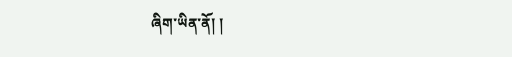ཞིག་ཡིན་ནོ། །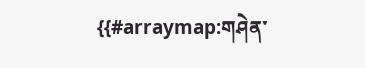{{#arraymap:གཤེན་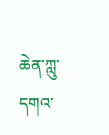ཆེན་ཀླུ་དགའ་